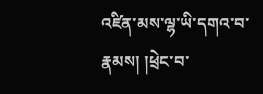འཛིན་མས་ལྷ་ཡི་དགའ་བ་རྣམས། །ཕྲེང་བ་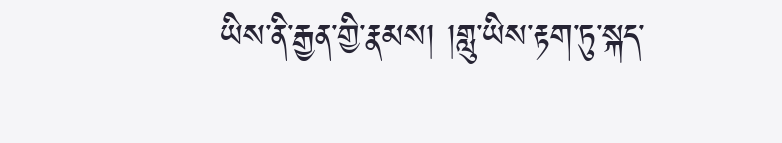ཡིས་ནི་རྒྱན་གྱི་རྣམས། །གླུ་ཡིས་རྟག་ཏུ་སྐད་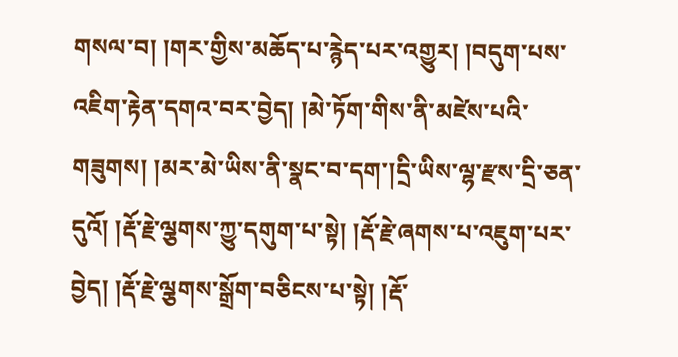གསལ་བ། །གར་གྱིས་མཆོད་པ་རྙེད་པར་འགྱུར། །བདུག་པས་འཇིག་རྟེན་དགའ་བར་བྱེད། །མེ་ཏོག་གིས་ནི་མཛེས་པའི་གཟུགས། །མར་མེ་ཡིས་ནི་སྣང་བ་དག་།དྲི་ཡིས་ལྷ་རྫས་དྲི་ཅན་དུའོ། །རྡོ་རྗེ་ལྕགས་ཀྱུ་དགུག་པ་སྟེ། །རྡོ་རྗེ་ཞགས་པ་འཇུག་པར་བྱེད། །རྡོ་རྗེ་ལྕགས་སྒྲོག་བཅིངས་པ་སྟེ། །རྡོ་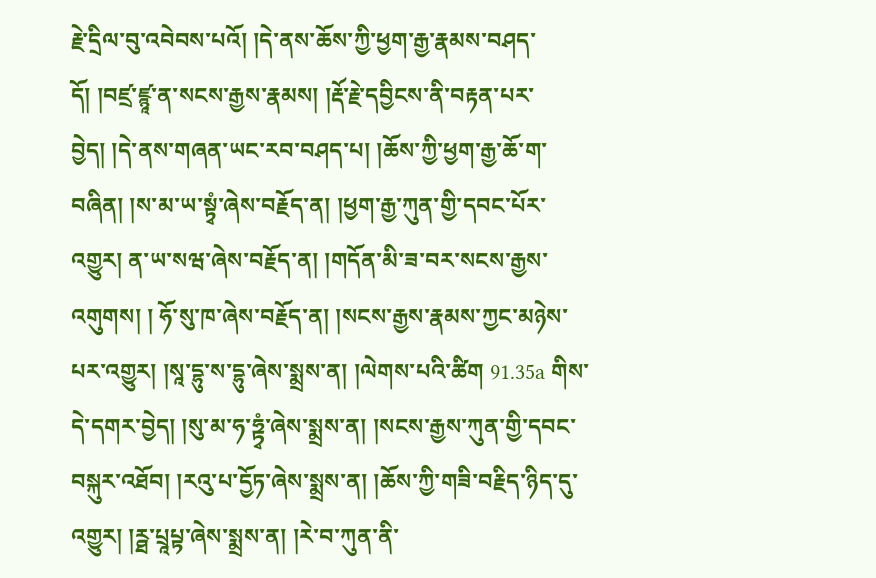རྗེ་དྲིལ་བུ་འབེབས་པའོ། །དེ་ནས་ཆོས་ཀྱི་ཕྱག་རྒྱ་རྣམས་བཤད་དོ། །བཛྲ་ཛྙཱ་ན་སངས་རྒྱས་རྣམས། །རྡོ་རྗེ་དབྱིངས་ནི་བརྟན་པར་བྱེད། །དེ་ནས་གཞན་ཡང་རབ་བཤད་པ། །ཆོས་ཀྱི་ཕྱག་རྒྱ་ཆོ་ག་བཞིན། །ས་མ་ཡ་སྟྭཾ་ཞེས་བརྗོད་ན། །ཕྱག་རྒྱ་ཀུན་གྱི་དབང་པོར་འགྱུར། ན་ཡ་སཝ་ཞེས་བརྗོད་ན། །གདོན་མི་ཟ་བར་སངས་རྒྱས་འགུགས། ། ཧོ་སུ་ཁ་ཞེས་བརྗོད་ན། །སངས་རྒྱས་རྣམས་ཀྱང་མཉེས་པར་འགྱུར། །སཱ་དྷུ་ས་དྷུ་ཞེས་སྨྲས་ན། །ལེགས་པའི་ཚིག 91.35a གིས་དེ་དགར་བྱེད། །སུ་མ་ཧ་ཧྟྭཾ་ཞེས་སྨྲས་ན། །སངས་རྒྱས་ཀུན་གྱི་དབང་བསྐུར་འཐོབ། །རའུ་པ་དྱོཏ་ཞེས་སྨྲས་ན། །ཆོས་ཀྱི་གཟི་བརྗིད་ཉིད་དུ་འགྱུར། །ཪྠ་པྲཱཔྟ་ཞེས་སྨྲས་ན། །རེ་བ་ཀུན་ནི་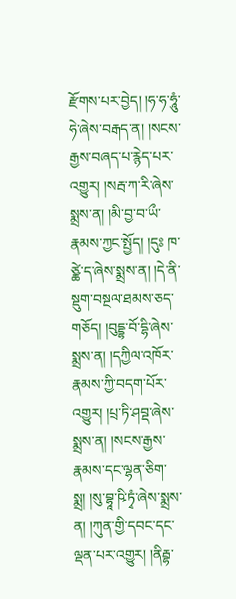རྫོགས་པར་བྱེད། །ཧ་ཧ་ཧཱུཾ་ཧེ་ཞེས་བརྒད་ན། །སངས་རྒྱས་བཞད་པ་རྙེད་པར་འགྱུར། །སརྦ་ཀ་རི་ཞེས་སྨྲས་ན། །མི་བྱ་བ་ཡྀ་རྣམས་ཀྱང་སྤྱོད། །དུཿ ཁ་ཙྪེ་ད་ཞེས་སྨྲས་ན། །དེ་ནི་སྡུག་བསྔལ་ཐམས་ཅད་གཅོད། །བུདྡྷ་བོ་དྷི་ཞེས་སྨྲས་ན། །དཀྱིལ་འཁོར་རྣམས་ཀྱི་བདག་པོར་འགྱུར། །པྲ་ཏི་ཤབྡ་ཞེས་སྨྲས་ན། །སངས་རྒྱས་རྣམས་དང་ལྷན་ཅིག་སྨྲ། །སུ་བྷཱ་ཥི་ཏྭཾ་ཞེས་སྨྲས་ན། །ཀུན་གྱི་དབང་དང་ལྡན་པར་འགྱུར། །ནིརྦྷ་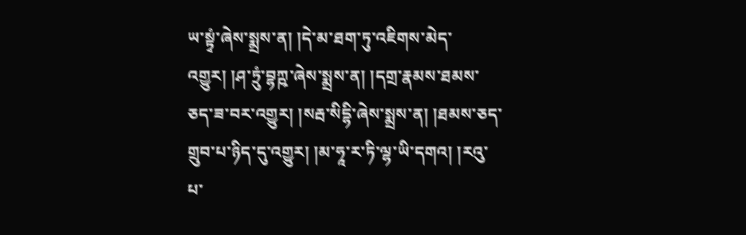ཡ་སྟྭཾ་ཞེས་སྨྲས་ན། །དེ་མ་ཐག་ཏུ་འཇིགས་མེད་འགྱུར། །ཤ་ཏྲུཾ་བྷཀྵ་ཞེས་སྨྲས་ན། །དགྲ་རྣམས་ཐམས་ཅད་ཟ་བར་འགྱུར། །སརྦ་སིདྷི་ཞེས་སྨྲས་ན། །ཐམས་ཅད་གྲུབ་པ་ཉིད་དུ་འགྱུར། །མ་ཧཱ་ར་ཏི་ལྷ་ཡི་དགའ། །རའུ་པ་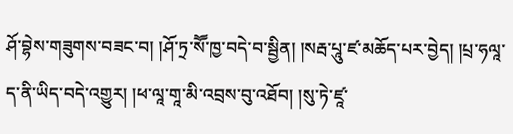ཤོ་བྷེས་གཟུགས་བཟང་བ། །ཤོ་ཏྲ་སཽ་ཁྱ་བདེ་བ་སྦྱིན། །སརྦ་པཱུ་ཛ་མཆོད་པར་བྱེད། །པྲ་ཧལཱ་ད་ནི་ཡིད་བདེ་འགྱུར། །ཕ་ལཱ་གཱ་མི་འབྲས་བུ་འཐོབ། །སུ་ཏེ་ཛཱ་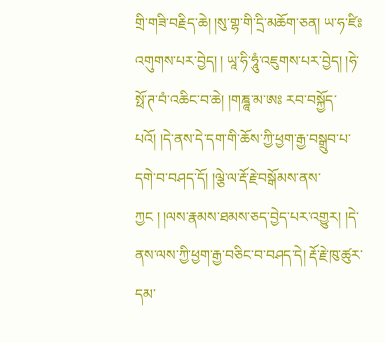གྲི་གཟི་བརྗིད་ཆེ། །སུ་གྷ་གི་དྲི་མཆོག་ཅན། ཡ་ཧ་ཛིཿ འགུགས་པར་བྱེད། ། ཡཱ་ཧི་ཧཱུཾ་འཇུགས་པར་བྱེད། །ཧེ་སྥོ་ཊ་བཾ་འཆིང་བ་ཆེ། །གཎྜཱ་མ་ཨཿ རབ་བསྐྱོད་པའོ། །དེ་ནས་དེ་དག་གི་ཆོས་ཀྱི་ཕྱག་རྒྱ་བསྒྲུབ་པ་དགེ་བ་བཤད་དོ། །ལྕེ་ལ་རྡོ་རྗེ་བསྒོམས་ནས་ཀྱང ། །ལས་རྣམས་ཐམས་ཅད་བྱེད་པར་འགྱུར། །དེ་ནས་ལས་ཀྱི་ཕྱག་རྒྱ་བཅིང་བ་བཤད་དེ། རྡོ་རྗེ་ཁུ་ཚུར་དམ་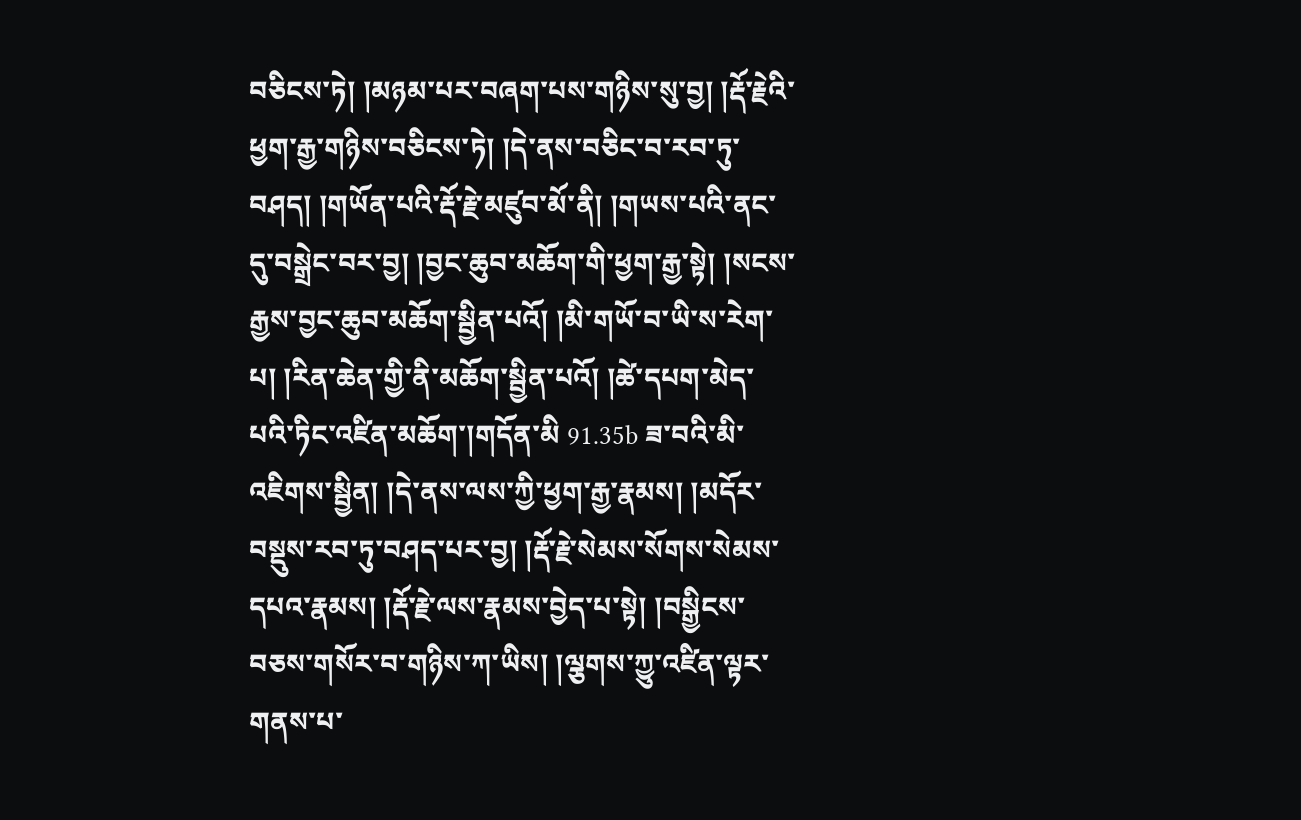བཅིངས་ཏེ། །མཉམ་པར་བཞག་པས་གཉིས་སུ་བྱ། །རྡོ་རྗེའི་ཕྱག་རྒྱ་གཉིས་བཅིངས་ཏེ། །དེ་ནས་བཅིང་བ་རབ་ཏུ་བཤད། །གཡོན་པའི་རྡོ་རྗེ་མཛུབ་མོ་ནི། །གཡས་པའི་ནང་དུ་བསྒྲེང་བར་བྱ། །བྱང་ཆུབ་མཆོག་གི་ཕྱག་རྒྱ་སྟེ། །སངས་རྒྱས་བྱང་ཆུབ་མཆོག་སྦྱིན་པའོ། །མི་གཡོ་བ་ཡི་ས་རེག་པ། །རིན་ཆེན་གྱི་ནི་མཆོག་སྦྱིན་པའོ། །ཚེ་དཔག་མེད་པའི་ཏིང་འཛིན་མཆོག་།གདོན་མི 91.35b ཟ་བའི་མི་འཇིགས་སྦྱིན། །དེ་ནས་ལས་ཀྱི་ཕྱག་རྒྱ་རྣམས། །མདོར་བསྡུས་རབ་ཏུ་བཤད་པར་བྱ། །རྡོ་རྗེ་སེམས་སོགས་སེམས་དཔའ་རྣམས། །རྡོ་རྗེ་ལས་རྣམས་བྱེད་པ་སྟེ། །བསྒྱིངས་བཅས་གསོར་བ་གཉིས་ཀ་ཡིས། །ལྕགས་ཀྱུ་འཛིན་ལྟར་གནས་པ་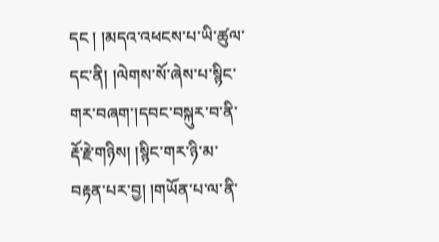དང ། །མདའ་འཕངས་པ་ཡི་ཚུལ་དང་ནི། །ལེགས་སོ་ཞེས་པ་སྙིང་གར་བཞག་།དབང་བསྐུར་བ་ནི་རྡོ་རྗེ་གཉིས། །སྙིང་གར་ཉི་མ་བརྟན་པར་བྱ། །གཡོན་པ་ལ་ནི་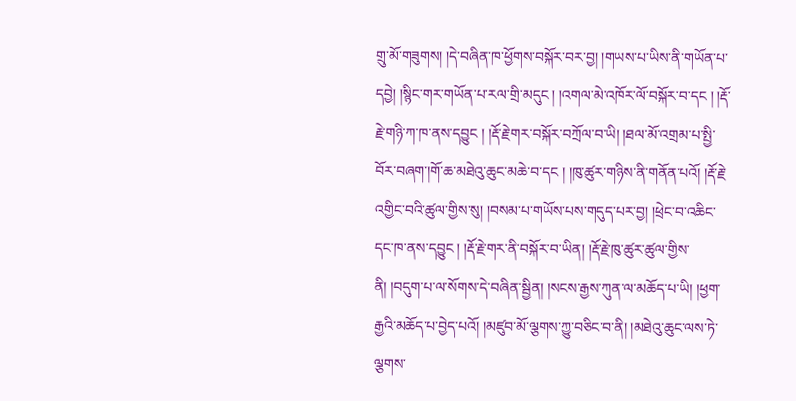གྲུ་མོ་གཟུགས། །དེ་བཞིན་ཁ་ཕྱོགས་བསྐོར་བར་བྱ། །གཡས་པ་ཡིས་ནི་གཡོན་པ་དབྱེ། །སྙིང་གར་གཡོན་པ་རལ་གྲི་མདུང ། །འགལ་མེ་འཁོར་ལོ་བསྐོར་བ་དང ། །རྡོ་རྗེ་གཉི་ཀ་ཁ་ནས་དབྱུང ། །རྡོ་རྗེ་གར་བསྐོར་བཀྲོལ་བ་ཡི། །ཐལ་མོ་འགྲམ་པ་སྤྱི་བོར་བཞག་།གོ་ཆ་མཐེའུ་ཆུང་མཆེ་བ་དང ། །ཁུ་ཚུར་གཉིས་ནི་གནོན་པའོ། །རྡོ་རྗེ་འགྱིང་བའི་ཚུལ་གྱིས་སུ། །བསམ་པ་གཡོས་པས་གདུད་པར་བྱ། །ཕྲེང་བ་འཆིང་དང་ཁ་ནས་དབྱུང ། །རྡོ་རྗེ་གར་ནི་བསྐོར་བ་ཡིན། །རྡོ་རྗེ་ཁུ་ཚུར་ཚུལ་གྱིས་ནི། །བདུག་པ་ལ་སོགས་དེ་བཞིན་སྦྱིན། །སངས་རྒྱས་ཀུན་ལ་མཆོད་པ་ཡི། །ཕྱག་རྒྱའི་མཆོད་པ་བྱེད་པའོ། །མཛུབ་མོ་ལྕགས་ཀྱུ་བཅིང་བ་ནི། །མཐེའུ་ཆུང་ལས་ཏེ་ལྕགས་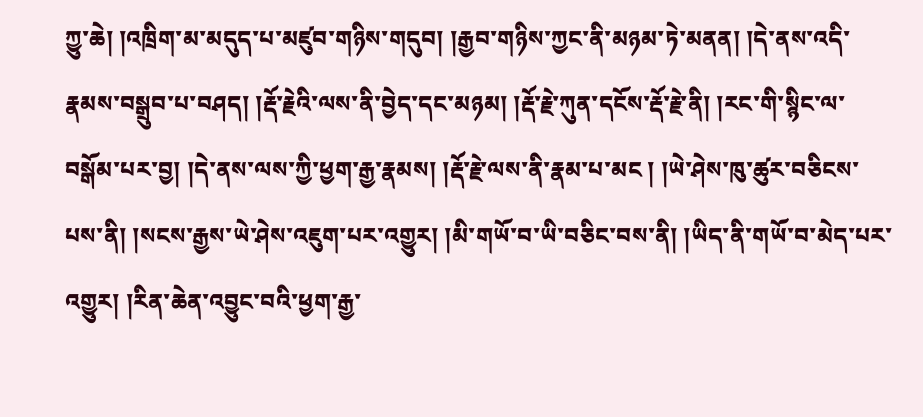ཀྱུ་ཆེ། །འཁྲིག་མ་མདུད་པ་མཛུབ་གཉིས་གདུབ། །རྒྱབ་གཉིས་ཀྱང་ནི་མཉམ་ཏེ་མནན། །དེ་ནས་འདི་རྣམས་བསྒྲུབ་པ་བཤད། །རྡོ་རྗེའི་ལས་ནི་བྱེད་དང་མཉམ། །རྡོ་རྗེ་ཀུན་དངོས་རྡོ་རྗེ་ནི། །རང་གི་སྙིང་ལ་བསྒོམ་པར་བྱ། །དེ་ནས་ལས་ཀྱི་ཕྱག་རྒྱ་རྣམས། །རྡོ་རྗེ་ལས་ནི་རྣམ་པ་མང ། །ཡེ་ཤེས་ཁུ་ཚུར་བཅིངས་པས་ནི། །སངས་རྒྱས་ཡེ་ཤེས་འཇུག་པར་འགྱུར། །མི་གཡོ་བ་ཡི་བཅིང་བས་ནི། །ཡིད་ནི་གཡོ་བ་མེད་པར་འགྱུར། །རིན་ཆེན་འབྱུང་བའི་ཕྱག་རྒྱ་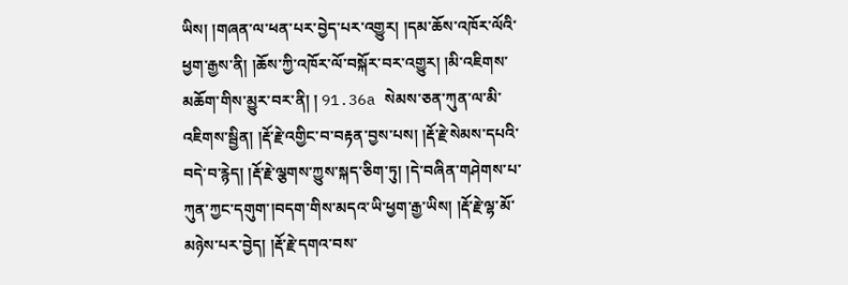ཡིས། །གཞན་ལ་ཕན་པར་བྱེད་པར་འགྱུར། །དམ་ཆོས་འཁོར་ལོའི་ཕྱག་རྒྱས་ནི། །ཆོས་ཀྱི་འཁོར་ལོ་བསྐོར་བར་འགྱུར། །མི་འཇིགས་མཆོག་གིས་མྱུར་བར་ནི། ། 91.36a སེམས་ཅན་ཀུན་ལ་མི་འཇིགས་སྦྱིན། །རྡོ་རྗེ་འགྱིང་བ་བརྟན་བྱས་པས། །རྡོ་རྗེ་སེམས་དཔའི་བདེ་བ་རྙེད། །རྡོ་རྗེ་ལྕགས་ཀྱུས་སྐད་ཅིག་ཏུ། །དེ་བཞིན་གཤེགས་པ་ཀུན་ཀྱང་དགུག་།བདག་གིས་མདའ་ཡི་ཕྱག་རྒྱ་ཡིས། །རྡོ་རྗེ་ལྷ་མོ་མཉེས་པར་བྱེད། །རྡོ་རྗེ་དགའ་བས་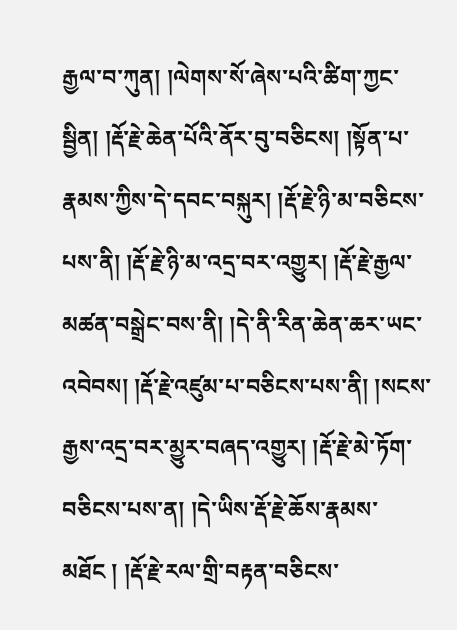རྒྱལ་བ་ཀུན། །ལེགས་སོ་ཞེས་པའི་ཚིག་ཀྱང་སྦྱིན། །རྡོ་རྗེ་ཆེན་པོའི་ནོར་བུ་བཅིངས། །སྟོན་པ་རྣམས་ཀྱིས་དེ་དབང་བསྐུར། །རྡོ་རྗེ་ཉི་མ་བཅིངས་པས་ནི། །རྡོ་རྗེ་ཉི་མ་འདྲ་བར་འགྱུར། །རྡོ་རྗེ་རྒྱལ་མཚན་བསྒྲེང་བས་ནི། །དེ་ནི་རིན་ཆེན་ཆར་ཡང་འབེབས། །རྡོ་རྗེ་འཛུམ་པ་བཅིངས་པས་ནི། །སངས་རྒྱས་འདྲ་བར་མྱུར་བཞད་འགྱུར། །རྡོ་རྗེ་མེ་ཏོག་བཅིངས་པས་ན། །དེ་ཡིས་རྡོ་རྗེ་ཆོས་རྣམས་མཐོང ། །རྡོ་རྗེ་རལ་གྲི་བརྟན་བཅིངས་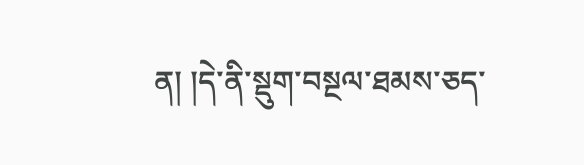ན། །དེ་ནི་སྡུག་བསྔལ་ཐམས་ཅད་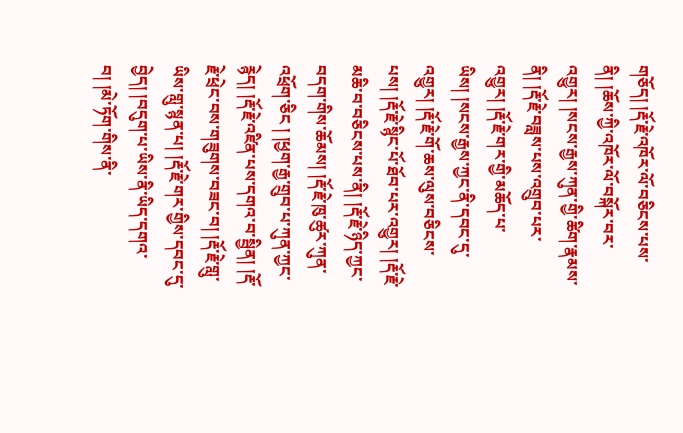གཅོད། །རྡོ་རྗེ་འཁོར་ལོ་བཅིངས་པས་ནི། །ཆོས་ཀྱི་འཁོར་ལོ་བསྐོར་བར་འགྱུར། །སངས་རྒྱས་ཀུན་གྱི་ཚིག་རྣམས་ནི། །རྡོ་རྗེ་བཟླས་པས་འགྲུབ་པར་འགྱུར། །རྡོ་རྗེ་གར་གྱི་མཆོད་པ་ཡིས། །སངས་རྒྱས་ཀྱང་ནི་དབང་དུ་འགྱུར། །རྡོ་རྗེ་གོ་ཆས་ལུས་བཅིངས་པས། །རྡོ་རྗེ་སྙིང་པོ་ཐོབ་པར་འགྱུར། །རྡོ་རྗེ་མཆི་བ་བཅིངས་པས་ནི། །རྡོ་རྗེ་ཉིད་ཀྱང་བདག་གིས་ཆོམས། །རྡོ་རྗེ་ཁུ་ཚུར་ཀུན་འཕྲོག་ཅིང ། །ཕྱག་རྒྱ་གྲུབ་པ་ཀུན་ཀྱང་རྙེད། །རྡོ་རྗེ་འཛིན་པས་དགའ་བ་སྦྱིན། །རྡོ་རྗེ་ཕྲེང་བས་གཟུགས་བཟང་བ། །རྡོ་རྗེ་གླུ་ཡིས་གླུ་སྙན་པ། །རྡོ་རྗེ་གར་གྱིས་དབང་དུ་བྱེད། །བདུག་པ་ཡིས་ནི་ཡིད་དགའ་བ། །མེ་ཏོག་གིས་ནི་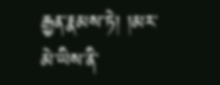རྒྱན་རྣམས་ཏེ། །མར་མེ་ཡིས་ནི་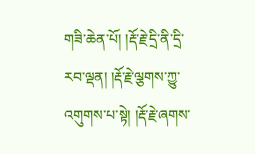གཟི་ཆེན་པོ། །རྡོ་རྗེ་དྲི་ནི་དྲི་རབ་ལྡན། །རྡོ་རྗེ་ལྕགས་ཀྱུ་འགུགས་པ་སྟེ། །རྡོ་རྗེ་ཞགས་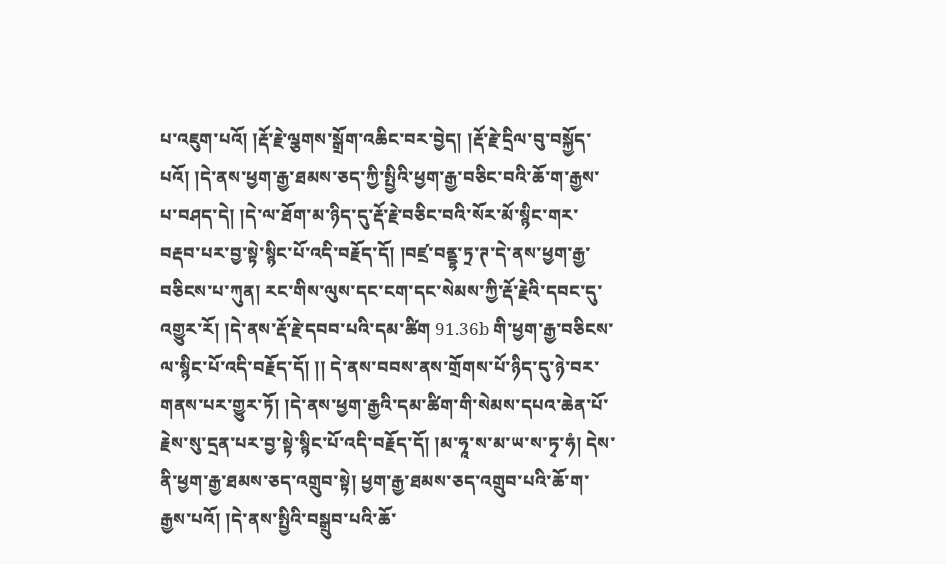པ་འཇུག་པའོ། །རྡོ་རྗེ་ལྕགས་སྒྲོག་འཆིང་བར་བྱེད། །རྡོ་རྗེ་དྲིལ་བུ་བསྐྱོད་པའོ། །དེ་ནས་ཕྱག་རྒྱ་ཐམས་ཅད་ཀྱི་སྤྱིའི་ཕྱག་རྒྱ་བཅིང་བའི་ཆོ་ག་རྒྱས་པ་བཤད་དེ། །དེ་ལ་ཐོག་མ་ཉིད་དུ་རྡོ་རྗེ་བཅིང་བའི་སོར་མོ་སྙིང་གར་བརྡབ་པར་བྱ་སྟེ་སྙིང་པོ་འདི་བརྗོད་དོ། །བཛྲ་བནྡྷ་ཏྲ་ཊ་དེ་ནས་ཕྱག་རྒྱ་བཅིངས་པ་ཀུན། རང་གིས་ལུས་དང་ངག་དང་སེམས་ཀྱི་རྡོ་རྗེའི་དབང་དུ་འགྱུར་རོ། །དེ་ནས་རྡོ་རྗེ་དབབ་པའི་དམ་ཚིག 91.36b གི་ཕྱག་རྒྱ་བཅིངས་ལ་སྙིང་པོ་འདི་བརྗོད་དོ། །། དེ་ནས་བབས་ནས་གྲོགས་པོ་ཉིད་དུ་ཉེ་བར་གནས་པར་གྱུར་ཏོ། །དེ་ནས་ཕྱག་རྒྱའི་དམ་ཚིག་གི་སེམས་དཔའ་ཆེན་པོ་རྗེས་སུ་དྲན་པར་བྱ་སྟེ་སྙིང་པོ་འདི་བརྗོད་དོ། །མ་ཧཱ་ས་མ་ཡ་ས་ཏྭ་ཧཾ། དེས་ནི་ཕྱག་རྒྱ་ཐམས་ཅད་འགྲུབ་སྟེ། ཕྱག་རྒྱ་ཐམས་ཅད་འགྲུབ་པའི་ཆོ་ག་རྒྱས་པའོ། །དེ་ནས་སྤྱིའི་བསྒྲུབ་པའི་ཆོ་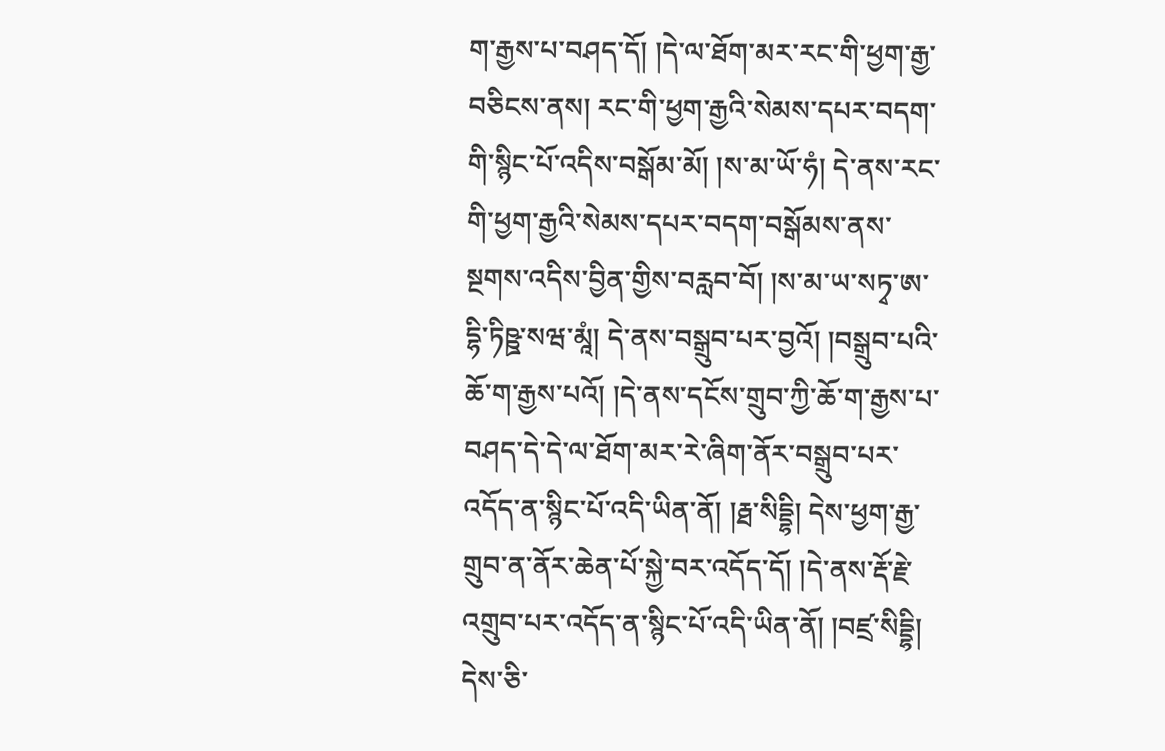ག་རྒྱས་པ་བཤད་དོ། །དེ་ལ་ཐོག་མར་རང་གི་ཕྱག་རྒྱ་བཅིངས་ནས། རང་གི་ཕྱག་རྒྱའི་སེམས་དཔར་བདག་གི་སྙིང་པོ་འདིས་བསྒོམ་མོ། །ས་མ་ཡོ་ཧཾ། དེ་ནས་རང་གི་ཕྱག་རྒྱའི་སེམས་དཔར་བདག་བསྒོམས་ནས་སྔགས་འདིས་བྱིན་གྱིས་བརླབ་བོ། །ས་མ་ཡ་སཏྭ་ཨ་དྷི་ཏིཥྛ་སཝ་མཱཾ། དེ་ནས་བསྒྲུབ་པར་བྱའོ། །བསྒྲུབ་པའི་ཆོ་ག་རྒྱས་པའོ། །དེ་ནས་དངོས་གྲུབ་ཀྱི་ཆོ་ག་རྒྱས་པ་བཤད་དེ་དེ་ལ་ཐོག་མར་རེ་ཞིག་ནོར་བསྒྲུབ་པར་འདོད་ན་སྙིང་པོ་འདི་ཡིན་ནོ། །རྠ་སིདྡྷི། དེས་ཕྱག་རྒྱ་གྲུབ་ན་ནོར་ཆེན་པོ་སྐྱེ་བར་འདོད་དོ། །དེ་ནས་རྡོ་རྗེ་འགྲུབ་པར་འདོད་ན་སྙིང་པོ་འདི་ཡིན་ནོ། །བཛྲ་སིདྡྷི། དེས་ཅི་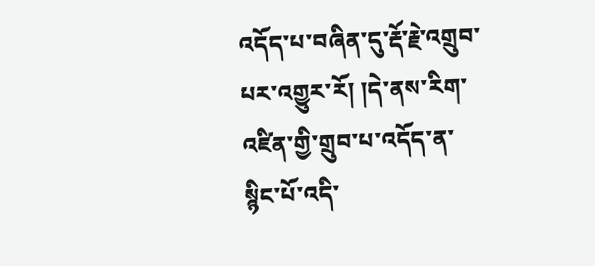འདོད་པ་བཞིན་དུ་རྡོ་རྗེ་འགྲུབ་པར་འགྱུར་རོ། །དེ་ནས་རིག་འཛིན་གྱི་གྲུབ་པ་འདོད་ན་སྙིང་པོ་འདི་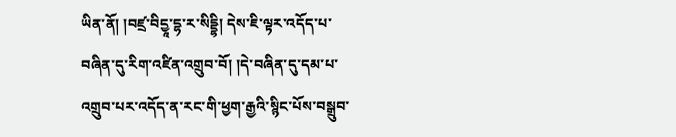ཡིན་ནོ། །བཛྲ་བིདྱཱ་དྷ་ར་སིདྡྷི། དེས་ཇི་ལྟར་འདོད་པ་བཞིན་དུ་རིག་འཛིན་འགྲུབ་བོ། །དེ་བཞིན་དུ་དམ་པ་འགྲུབ་པར་འདོད་ན་རང་གི་ཕྱག་རྒྱའི་སྙིང་པོས་བསྒྲུབ་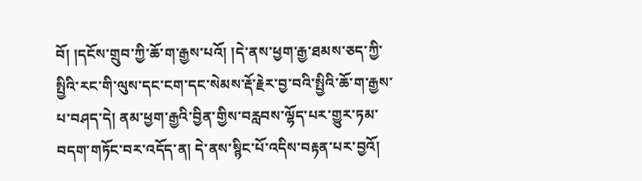བོ། །དངོས་གྲུབ་ཀྱི་ཆོ་ག་རྒྱས་པའོ། །དེ་ནས་ཕྱག་རྒྱ་ཐམས་ཅད་ཀྱི་སྤྱིའི་རང་གི་ལུས་དང་ངག་དང་སེམས་རྡོ་རྗེར་བྱ་བའི་སྤྱིའི་ཆོ་ག་རྒྱས་པ་བཤད་དེ། ནམ་ཕྱག་རྒྱའི་བྱིན་གྱིས་བརླབས་ལྷོད་པར་གྱུར་ཏམ་བདག་གཏོང་བར་འདོད་ན། དེ་ནས་སྙིང་པོ་འདིས་བརྟན་པར་བྱའོ།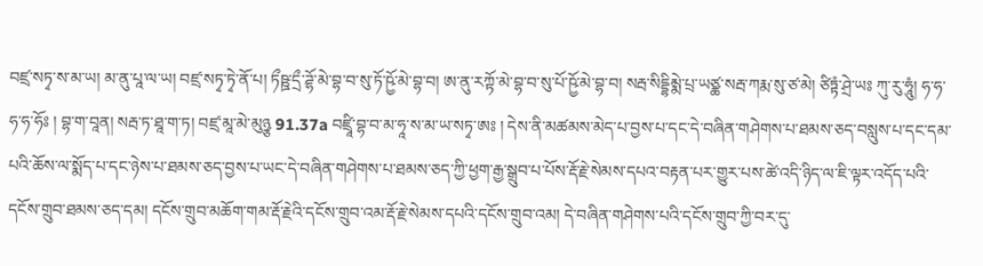བཛྲ་སཏྭ་ས་མ་ཡ། མ་ནུ་པཱ་ལ་ཡ། བཛྲ་སཏྭ་ཏྭེ་ནོ་པ། ཏྀཥྛ་དྲྀ་ཌྷོ་མེ་བྷ་བ་སུ་ཏོ་ཥྱོ་མེ་བྷ་བ། ཨ་ནུ་རཀྟོ་མེ་བྷ་བ་སུ་པོ་ཥྱོ་མེ་བྷ་བ། སརྦ་སིདྡྷིམྨེ་པྲ་ཡཙྪ་སརྦ་ཀརྨ་སུ་ཙ་མེ། ཙིཏྟཾ་ཤྲེ་ཡཿ ཀུ་རུ་ཧཱུཾ། ཧ་ཧ་ཧ་ཧ་ཧོཿ ། བྷ་ག་བཱན། སརྦ་ཏ་ཐཱ་ག་ཏ། བཛྲ་མཱ་མེ་མུཉྩ 91.37a བཛྲཱི་བྷ་བ་མ་ཧཱ་ས་མ་ཡ་སཏྭ་ཨཿ ། དེས་ནི་མཚམས་མེད་པ་བྱས་པ་དང་དེ་བཞིན་གཤེགས་པ་ཐམས་ཅད་བསླུས་པ་དང་དམ་པའི་ཆོས་ལ་སྨོད་པ་དང་ཉེས་པ་ཐམས་ཅད་བྱས་པ་ཡང་དེ་བཞིན་གཤེགས་པ་ཐམས་ཅད་ཀྱི་ཕྱག་རྒྱ་སྒྲུབ་པ་པོས་རྡོ་རྗེ་སེམས་དཔའ་བརྟན་པར་གྱུར་པས་ཚེ་འདི་ཉིད་ལ་ཇི་ལྟར་འདོད་པའི་དངོས་གྲུབ་ཐམས་ཅད་དམ། དངོས་གྲུབ་མཆོག་གམ་རྡོ་རྗེའི་དངོས་གྲུབ་འམ་རྡོ་རྗེ་སེམས་དཔའི་དངོས་གྲུབ་འམ། དེ་བཞིན་གཤེགས་པའི་དངོས་གྲུབ་ཀྱི་བར་དུ་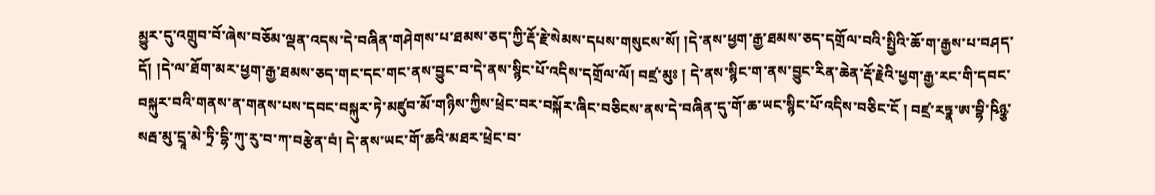མྱུར་དུ་འགྲུབ་བོ་ཞེས་བཅོམ་ལྡན་འདས་དེ་བཞིན་གཤེགས་པ་ཐམས་ཅད་ཀྱི་རྡོ་རྗེ་སེམས་དཔས་གསུངས་སོ། །དེ་ནས་ཕྱག་རྒྱ་ཐམས་ཅད་དགྲོལ་བའི་སྤྱིའི་ཆོ་ག་རྒྱས་པ་བཤད་དོ། །དེ་ལ་ཐོག་མར་ཕྱག་རྒྱ་ཐམས་ཅད་གང་དང་གང་ནས་བྱུང་བ་དེ་ནས་སྙིང་པོ་འདིས་དགྲོལ་ལོ། བཛྲ་མུཿ ། དེ་ནས་སྙིང་ག་ནས་བྱུང་རིན་ཆེན་རྡོ་རྗེའི་ཕྱག་རྒྱ་རང་གི་དབང་བསྐུར་བའི་གནས་ན་གནས་པས་དབང་བསྐུར་ཏེ་མཛུབ་མོ་གཉིས་ཀྱིས་ཕྲེང་བར་བསྐོར་ཞིང་བཅིངས་ནས་དེ་བཞིན་དུ་གོ་ཆ་ཡང་སྙིང་པོ་འདིས་བཅིང་ངོ ། བཛྲ་རཏྣ་ཨ་བྷི་ཥིཉྩ་སརྦ་མུ་དྲཱ་མེ་ཏྲི་དྷི་ཀུ་རུ་བ་ཀ་བརྩེན་བཾ། དེ་ནས་ཡང་གོ་ཆའི་མཐར་ཕྲེང་བ་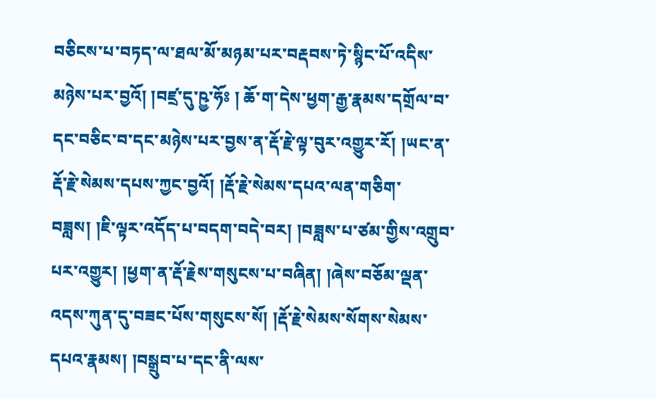བཅིངས་པ་བཏད་ལ་ཐལ་མོ་མཉམ་པར་བརྡབས་ཏེ་སྙིང་པོ་འདིས་མཉེས་པར་བྱའོ། །བཛྲ་དུ་ཥྱ་ཧོཿ ། ཆོ་ག་དེས་ཕྱག་རྒྱ་རྣམས་དགྲོལ་བ་དང་བཅིང་བ་དང་མཉེས་པར་བྱས་ན་རྡོ་རྗེ་ལྟ་བུར་འགྱུར་རོ། །ཡང་ན་རྡོ་རྗེ་སེམས་དཔས་ཀྱང་བྱའོ། །རྡོ་རྗེ་སེམས་དཔའ་ལན་གཅིག་བཟླས། །ཇི་ལྟར་འདོད་པ་བདག་བདེ་བར། །བཟླས་པ་ཙམ་གྱིས་འགྲུབ་པར་འགྱུར། །ཕྱག་ན་རྡོ་རྗེས་གསུངས་པ་བཞིན། །ཞེས་བཅོམ་ལྡན་འདས་ཀུན་དུ་བཟང་པོས་གསུངས་སོ། །རྡོ་རྗེ་སེམས་སོགས་སེམས་དཔའ་རྣམས། །བསྒྲུབ་པ་དང་ནི་ལས་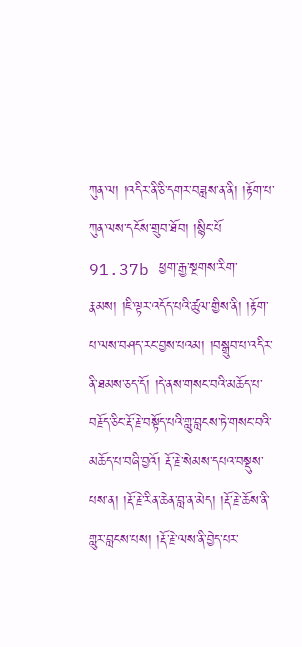ཀུན་ལ། །འདིར་ནི་ཅི་དགར་བཟླས་ན་ནི། །རྟོག་པ་ཀུན་ལས་དངོས་གྲུབ་ཐོབ། །སྙིང་པོ 91.37b ཕྱག་རྒྱ་སྔགས་རིག་རྣམས། །ཇི་ལྟར་འདོད་པའི་ཚུལ་གྱིས་ནི། །རྟོག་པ་ལས་བཤད་རང་བྱས་པའམ། །བསྒྲུབ་པ་འདིར་ནི་ཐམས་ཅད་དོ། །དེ་ནས་གསང་བའི་མཆོད་པ་བརྗོད་ཅིང་རྡོ་རྗེ་བསྟོད་པའི་གླུ་བླངས་ཏེ་གསང་བའི་མཆོད་པ་བཞི་བྱའོ། རྡོ་རྗེ་སེམས་དཔའ་བསྡུས་པས་ན། །རྡོ་རྗེ་རིན་ཆེན་བླ་ན་མེད། །རྡོ་རྗེ་ཆོས་ནི་གླུར་བླངས་པས། །རྡོ་རྗེ་ལས་ནི་བྱེད་པར་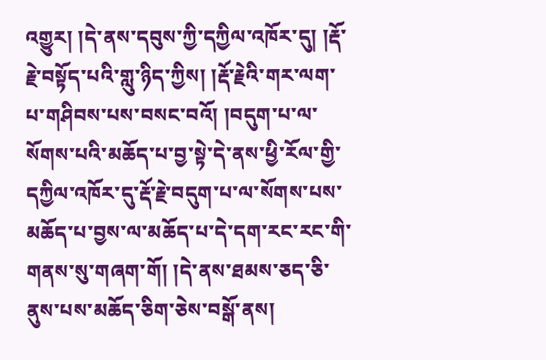འགྱུར། །དེ་ནས་དབུས་ཀྱི་དཀྱིལ་འཁོར་དུ། །རྡོ་རྗེ་བསྟོད་པའི་གླུ་ཉིད་ཀྱིས། །རྡོ་རྗེའི་གར་ལག་པ་གཤིབས་པས་བསང་བའོ། །བདུག་པ་ལ་སོགས་པའི་མཆོད་པ་བྱ་སྟེ་དེ་ནས་ཕྱི་རོལ་གྱི་དཀྱིལ་འཁོར་དུ་རྡོ་རྗེ་བདུག་པ་ལ་སོགས་པས་མཆོད་པ་བྱས་ལ་མཆོད་པ་དེ་དག་རང་རང་གི་གནས་སུ་གཞག་གོ། །དེ་ནས་ཐམས་ཅད་ཅི་ནུས་པས་མཆོད་ཅིག་ཅེས་བསྒོ་ནས།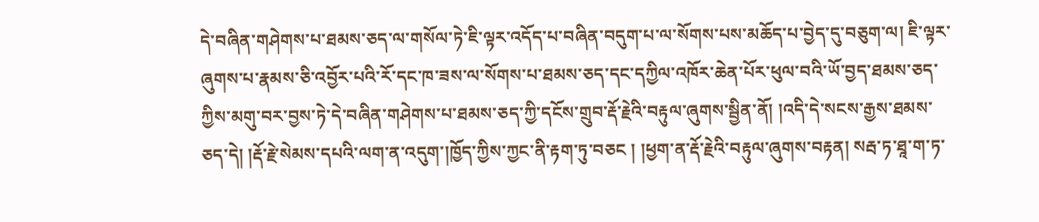དེ་བཞིན་གཤེགས་པ་ཐམས་ཅད་ལ་གསོལ་ཏེ་ཇི་ལྟར་འདོད་པ་བཞིན་བདུག་པ་ལ་སོགས་པས་མཆོད་པ་བྱེད་དུ་བཅུག་ལ། ཇི་ལྟར་ཞུགས་པ་རྣམས་ཅི་འབྱོར་པའི་རོ་དང་ཁ་ཟས་ལ་སོགས་པ་ཐམས་ཅད་དང་དཀྱིལ་འཁོར་ཆེན་པོར་ཕུལ་བའི་ཡོ་བྱད་ཐམས་ཅད་ཀྱིས་མགུ་བར་བྱས་ཏེ་དེ་བཞིན་གཤེགས་པ་ཐམས་ཅད་ཀྱི་དངོས་གྲུབ་རྡོ་རྗེའི་བརྟུལ་ཞུགས་སྦྱིན་ནོ། །འདི་དེ་སངས་རྒྱས་ཐམས་ཅད་དེ། །རྡོ་རྗེ་སེམས་དཔའི་ལག་ན་འདུག་།ཁྱོད་ཀྱིས་ཀྱང་ནི་རྟག་ཏུ་བཅང ། །ཕྱག་ན་རྡོ་རྗེའི་བརྟུལ་ཞུགས་བརྟན། སརྦ་ཏ་ཐཱ་ག་ཏ་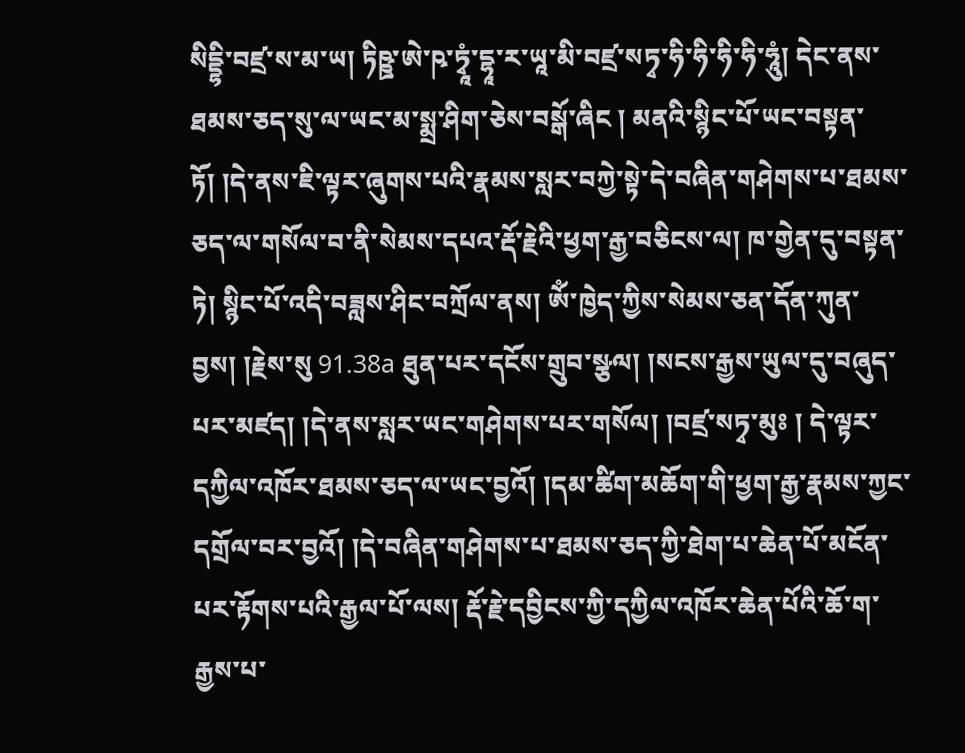སིདྡྷི་བཛྲ་ས་མ་ཡ། ཏིཥྛ་ཨེ་ཥ་ཏྭཱཾ་དྷཱ་ར་ཡཱ་མི་བཛྲ་སཏྭ་ཧི་ཧི་ཧི་ཧི་ཧཱུཾ། དེང་ནས་ཐམས་ཅད་སུ་ལ་ཡང་མ་སྨྲ་ཤིག་ཅེས་བསྒོ་ཞིང ། མནའི་སྙིང་པོ་ཡང་བསྟན་ཏོ། །དེ་ནས་ཇི་ལྟར་ཞུགས་པའི་རྣམས་སླར་བཀྱེ་སྟེ་དེ་བཞིན་གཤེགས་པ་ཐམས་ཅད་ལ་གསོལ་བ་ནི་སེམས་དཔའ་རྡོ་རྗེའི་ཕྱག་རྒྱ་བཅིངས་ལ། ཁ་གྱེན་དུ་བསྟན་ཏེ། སྙིང་པོ་འདི་བཟླས་ཤིང་བཀྲོལ་ནས། ཨོཾ་ཁྱེད་ཀྱིས་སེམས་ཅན་དོན་ཀུན་བྱས། །རྗེས་སུ 91.38a ཐུན་པར་དངོས་གྲུབ་སྩལ། །སངས་རྒྱས་ཡུལ་དུ་བཞུད་པར་མཛད། །དེ་ནས་སླར་ཡང་གཤེགས་པར་གསོལ། །བཛྲ་སཏྭ་མུཿ ། དེ་ལྟར་དཀྱིལ་འཁོར་ཐམས་ཅད་ལ་ཡང་བྱའོ། །དམ་ཚིག་མཆོག་གི་ཕྱག་རྒྱ་རྣམས་ཀྱང་དགྲོལ་བར་བྱའོ། །དེ་བཞིན་གཤེགས་པ་ཐམས་ཅད་ཀྱི་ཐེག་པ་ཆེན་པོ་མངོན་པར་རྟོགས་པའི་རྒྱལ་པོ་ལས། རྡོ་རྗེ་དབྱིངས་ཀྱི་དཀྱིལ་འཁོར་ཆེན་པོའི་ཆོ་ག་རྒྱས་པ་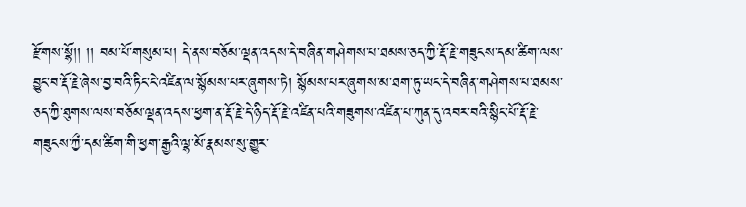རྫོགས་སྷོ།། །། བམ་པོ་གསུམ་པ། དེ་ནས་བཅོམ་ལྡན་འདས་དེ་བཞིན་གཤེགས་པ་ཐམས་ཅད་ཀྱི་རྡོ་རྗེ་གཟུངས་དམ་ཚིག་ལས་བྱུང་བ་རྡོ་རྗེ་ཞེས་བྱ་བའི་ཏིང་ངེ་འཛིན་ལ་སྙོམས་པར་ཞུགས་ཏེ། སྙོམས་པར་ཞུགས་མ་ཐག་ཏུ་ཡང་དེ་བཞིན་གཤེགས་པ་ཐམས་ཅད་ཀྱི་ཐུགས་ལས་བཅོམ་ལྡན་འདས་ཕྱག་ན་རྡོ་རྗེ་དེ་ཉིད་རྡོ་རྗེ་འཛིན་པའི་གཟུགས་འཛིན་པ་ཀུན་དུ་འབར་བའི་སྙིང་པོ་རྡོ་རྗེ་གཟུངས་ཀྱྀ་དམ་ཚིག་གི་ཕྱག་རྒྱའི་ལྷ་མོ་རྣམས་སུ་གྱུར་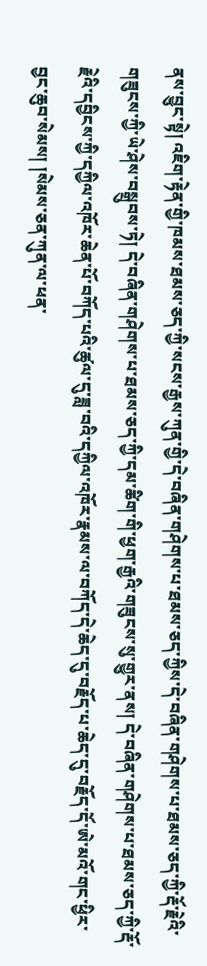ནས་བྱུང་སྟེ། འཇིག་རྟེན་གྱི་ཁམས་ཐམས་ཅད་ཀྱི་སངས་རྒྱས་ཀུན་གྱི་དེ་བཞིན་གཤེགས་པ་ཐམས་ཅད་ཀྱིས་དེ་བཞིན་གཤེགས་པ་ཐམས་ཅད་ཀྱི་རྡོ་རྗེའི་གཟུངས་ཀྱི་ཡེ་ཤེས་བསྒྲུབས་ཏེ། དེ་བཞིན་གཤེགས་པ་ཐམས་ཅད་ཀྱི་དམ་ཚིག་གི་ཕྱག་རྒྱའི་གཟུངས་སུ་གྱུར་ནས། དེ་བཞིན་གཤེགས་པ་ཐམས་ཅད་ཀྱི་རྡོ་རྗེའི་དབྱིངས་ཀྱི་དཀྱིལ་འཁོར་ཆེན་པོ་བཀོད་པའི་ཚུལ་དུ་ཟླ་བའི་དཀྱིལ་འཁོར་རྣམས་ལ་བཀོད་དེ་ཆེད་དུ་བརྗོད་པ་ཆེད་དུ་བརྗོད་དོ་ཨེ་མའོ་གང་ཕྱིར་བྱང་ཆུབ་སེམས། །སེམས་ཅན་ཀུན་ལ་ཕན་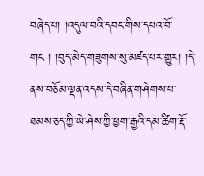བཞེད་པ། །འདུལ་བའི་དབང་གིས་དཔའ་བོ་གང ། །བུད་མེད་གཟུགས་སུ་མཛད་པར་གྱུར། །དེ་ནས་བཅོམ་ལྡན་འདས་དེ་བཞིན་གཤེགས་པ་ཐམས་ཅད་ཀྱི་ཡེ་ཤེས་ཀྱི་ཕྱག་རྒྱའི་དམ་ཚིག་རྡོ་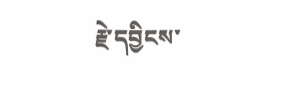རྗེ་དབྱིངས་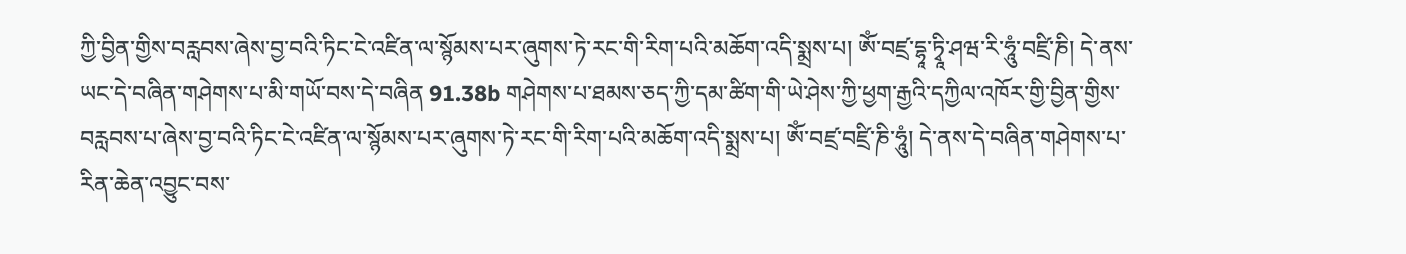ཀྱི་བྱིན་གྱིས་བརླབས་ཞེས་བྱ་བའི་ཏིང་ངེ་འཛིན་ལ་སྙོམས་པར་ཞུགས་ཏེ་རང་གི་རིག་པའི་མཆོག་འདི་སྨྲས་པ། ཨོཾ་བཛྲ་དྷཱ་ཏྭཱི་ཤཝ་རི་ཧཱུཾ་བཛྲི་ཎི། དེ་ནས་ཡང་དེ་བཞིན་གཤེགས་པ་མི་གཡོ་བས་དེ་བཞིན 91.38b གཤེགས་པ་ཐམས་ཅད་ཀྱི་དམ་ཚིག་གི་ཡེ་ཤེས་ཀྱི་ཕྱག་རྒྱའི་དཀྱིལ་འཁོར་གྱི་བྱིན་གྱིས་བརླབས་པ་ཞེས་བྱ་བའི་ཏིང་ངེ་འཛིན་ལ་སྙོམས་པར་ཞུགས་ཏེ་རང་གི་རིག་པའི་མཆོག་འདི་སྨྲས་པ། ཨོཾ་བཛྲ་བཛྲི་ཎི་ཧཱུཾ། དེ་ནས་དེ་བཞིན་གཤེགས་པ་རིན་ཆེན་འབྱུང་བས་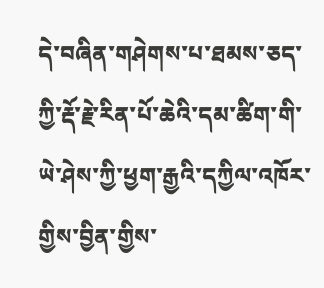དེ་བཞིན་གཤེགས་པ་ཐམས་ཅད་ཀྱི་རྡོ་རྗེ་རིན་པོ་ཆེའི་དམ་ཚིག་གི་ཡེ་ཤེས་ཀྱི་ཕྱག་རྒྱའི་དཀྱིལ་འཁོར་གྱིས་བྱིན་གྱིས་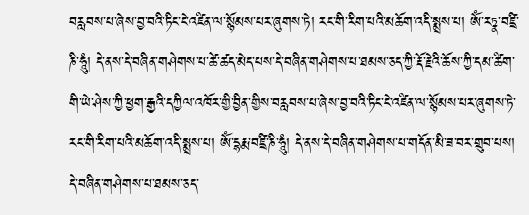བརླབས་པ་ཞེས་བྱ་བའི་ཏིང་ངེ་འཛིན་ལ་སྙོམས་པར་ཞུགས་ཏེ། རང་གི་རིག་པའི་མཆོག་འདི་སྨྲས་པ། ཨོཾ་རཏྣ་བཛྲི་ཎི་ཧཱུཾ། དེ་ནས་དེ་བཞིན་གཤེགས་པ་ཚེ་ཚད་མེད་པས་དེ་བཞིན་གཤེགས་པ་ཐམས་ཅད་ཀྱི་རྡོ་རྗེའི་ཆོས་ཀྱི་དམ་ཚིག་གི་ཡེ་ཤེས་ཀྱི་ཕྱག་རྒྱའི་དཀྱིལ་འཁོར་གྱི་བྱིན་གྱིས་བརླབས་པ་ཞེས་བྱ་བའི་ཏིང་ངེ་འཛིན་ལ་སྙོམས་པར་ཞུགས་ཏེ་རང་གི་རིག་པའི་མཆོག་འདི་སྨྲས་པ། ཨོཾ་དྷརྨ་བཛྲི་ཎི་ཧཱུཾ། དེ་ནས་དེ་བཞིན་གཤེགས་པ་གདོན་མི་ཟ་བར་གྲུབ་པས། དེ་བཞིན་གཤེགས་པ་ཐམས་ཅད་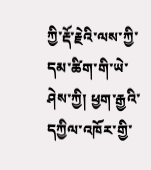ཀྱི་རྡོ་རྗེའི་ལས་ཀྱི་དམ་ཚིག་གི་ཡེ་ཤེས་ཀྱི། ཕྱག་རྒྱའི་དཀྱིལ་འཁོར་གྱི་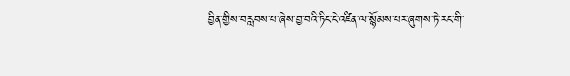བྱིན་གྱིས་བརླབས་པ་ཞེས་བྱ་བའི་ཏིང་ངེ་འཛིན་ལ་སྙོམས་པར་ཞུགས་ཏེ་རང་གི་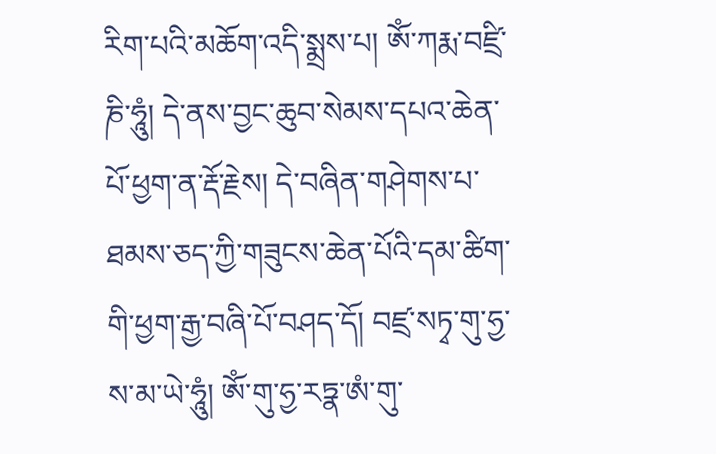རིག་པའི་མཆོག་འདི་སྨྲས་པ། ཨོཾ་ཀརྨ་བཛྲི་ཎི་ཧཱུཾ། དེ་ནས་བྱང་ཆུབ་སེམས་དཔའ་ཆེན་པོ་ཕྱག་ན་རྡོ་རྗེས། དེ་བཞིན་གཤེགས་པ་ཐམས་ཅད་ཀྱི་གཟུངས་ཆེན་པོའི་དམ་ཚིག་གི་ཕྱག་རྒྱ་བཞི་པོ་བཤད་དོ། བཛྲ་སཏྭ་གུ་ཧྱ་ས་མ་ཡེ་ཧཱུཾ། ཨོཾ་གུ་ཧྱ་རཏྣ་ཨཾ་གུ་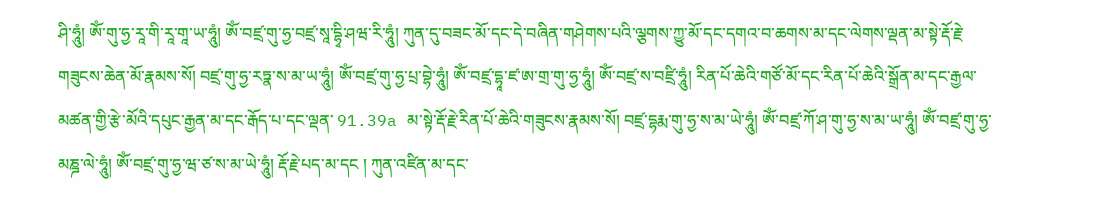ཤི་ཧཱུཾ། ཨོཾ་གུ་ཧྱ་རཱ་གི་རཱ་གཱ་ཡ་ཧཱུཾ། ཨོཾ་བཛྲ་གུ་ཧྱ་བཛྲ་སཱ་དྷྭི་ཤཝ་རི་ཧཱུཾ། ཀུན་དུ་བཟང་མོ་དང་དེ་བཞིན་གཤེགས་པའི་ལྕགས་ཀྱུ་མོ་དང་དགའ་བ་ཆགས་མ་དང་ལེགས་ལྡན་མ་སྟེ་རྡོ་རྗེ་གཟུངས་ཆེན་མོ་རྣམས་སོ། བཛྲ་གུ་ཧྱ་རཏྣ་ས་མ་ཡ་ཧཱུཾ། ཨོཾ་བཛྲ་གུ་ཧྱ་པྲ་བྷེ་ཧཱུཾ། ཨོཾ་བཛྲ་དྷཱ་ཛ་ཨ་གྲ་གུ་ཧྱ་ཧཱུཾ། ཨོཾ་བཛྲ་ས་བཛྲི་ཧཱུཾ། རིན་པོ་ཆེའི་གཙོ་མོ་དང་རིན་པོ་ཆེའི་སྒྲོན་མ་དང་རྒྱལ་མཚན་གྱི་རྩེ་མོའི་དཔུང་རྒྱན་མ་དང་རྒོད་པ་དང་ལྡན་ 91.39a མ་སྟེ་རྡོ་རྗེ་རིན་པོ་ཆེའི་གཟུངས་རྣམས་སོ། བཛྲ་དྷརྨ་གུ་ཧྱ་ས་མ་ཡེ་ཧཱུཾ། ཨོཾ་བཛྲ་ཀོ་ཤ་གུ་ཧྱ་ས་མ་ཡ་ཧཱུཾ། ཨོཾ་བཛྲ་གུ་ཧྱ་མཎྜ་ལེ་ཧཱུཾ། ཨོཾ་བཛྲ་གུ་ཧྱ་ཝ་ཙ་ས་མ་ཡེ་ཧཱུཾ། རྡོ་རྗེ་པད་མ་དང ། ཀུན་འཛིན་མ་དང་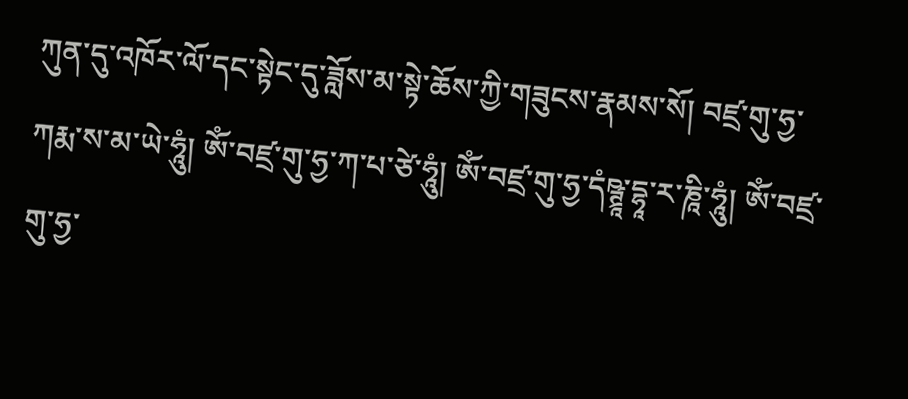ཀུན་དུ་འཁོར་ལོ་དང་སྟེང་དུ་ཟློས་མ་སྟེ་ཆོས་ཀྱི་གཟུངས་རྣམས་སོ། བཛྲ་གུ་ཧྱ་ཀརྨ་ས་མ་ཡེ་ཧཱུཾ། ཨོཾ་བཛྲ་གུ་ཧྱ་ཀ་པ་ཙེ་ཧཱུཾ། ཨོཾ་བཛྲ་གུ་ཧྱ་དཾཥྚྲཱ་དྷཱ་ར་ཎཱི་ཧཱུཾ། ཨོཾ་བཛྲ་གུ་ཧྱ་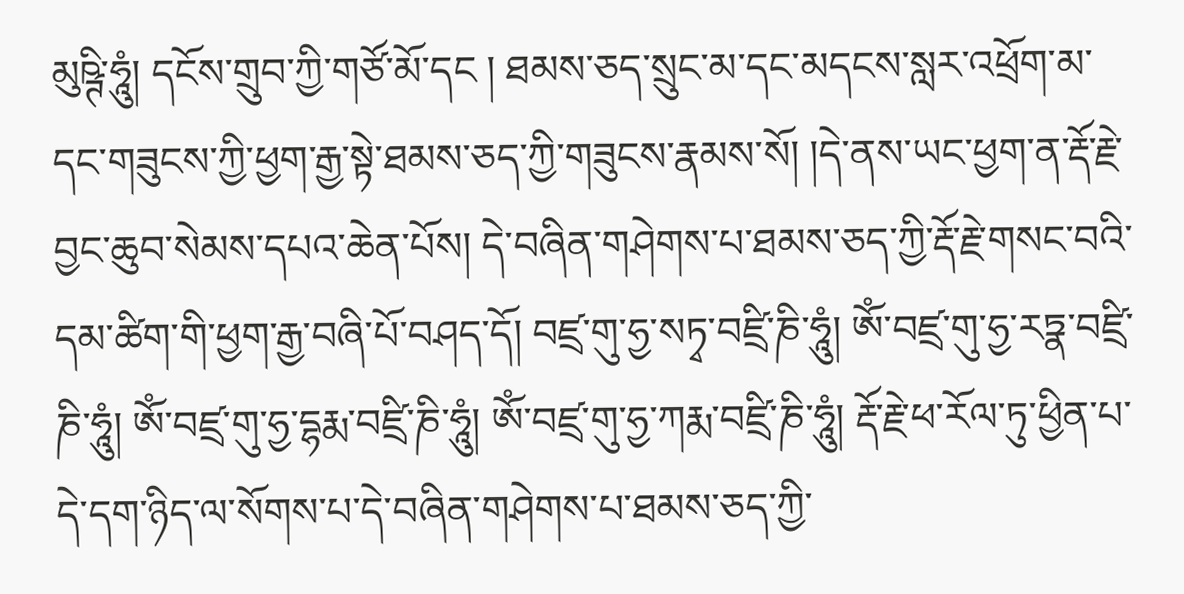མུཥྚི་ཧཱུཾ། དངོས་གྲུབ་ཀྱི་གཙོ་མོ་དང ། ཐམས་ཅད་སྲུང་མ་དང་མདངས་སླར་འཕྲོག་མ་དང་གཟུངས་ཀྱི་ཕྱག་རྒྱ་སྟེ་ཐམས་ཅད་ཀྱི་གཟུངས་རྣམས་སོ། །དེ་ནས་ཡང་ཕྱག་ན་རྡོ་རྗེ་བྱང་ཆུབ་སེམས་དཔའ་ཆེན་པོས། དེ་བཞིན་གཤེགས་པ་ཐམས་ཅད་ཀྱི་རྡོ་རྗེ་གསང་བའི་དམ་ཚིག་གི་ཕྱག་རྒྱ་བཞི་པོ་བཤད་དོ། བཛྲ་གུ་ཧྱ་སཏྭ་བཛྲི་ཎི་ཧཱུཾ། ཨོཾ་བཛྲ་གུ་ཧྱ་རཏྣ་བཛྲི་ཎི་ཧཱུཾ། ཨོཾ་བཛྲ་གུ་ཧྱ་དྷརྨ་བཛྲི་ཎི་ཧཱུཾ། ཨོཾ་བཛྲ་གུ་ཧྱ་ཀརྨ་བཛྲི་ཎི་ཧཱུཾ། རྡོ་རྗེ་ཕ་རོལ་ཏུ་ཕྱིན་པ་དེ་དག་ཉིད་ལ་སོགས་པ་དེ་བཞིན་གཤེགས་པ་ཐམས་ཅད་ཀྱི་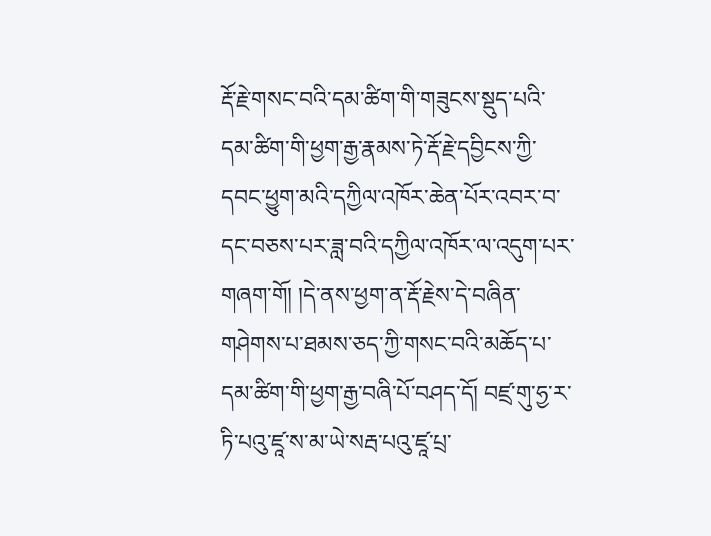རྡོ་རྗེ་གསང་བའི་དམ་ཚིག་གི་གཟུངས་སྡུད་པའི་དམ་ཚིག་གི་ཕྱག་རྒྱ་རྣམས་ཏེ་རྡོ་རྗེ་དབྱིངས་ཀྱི་དབང་ཕྱུག་མའི་དཀྱིལ་འཁོར་ཆེན་པོར་འབར་བ་དང་བཅས་པར་ཟླ་བའི་དཀྱིལ་འཁོར་ལ་འདུག་པར་གཞག་གོ། །དེ་ནས་ཕྱག་ན་རྡོ་རྗེས་དེ་བཞིན་གཤེགས་པ་ཐམས་ཅད་ཀྱི་གསང་བའི་མཆོད་པ་དམ་ཚིག་གི་ཕྱག་རྒྱ་བཞི་པོ་བཤད་དོ། བཛྲ་གུ་ཧྱ་ར་ཏི་པའུ་ཛཱ་ས་མ་ཡེ་སརྦ་པའུ་ཛཱ་པྲ་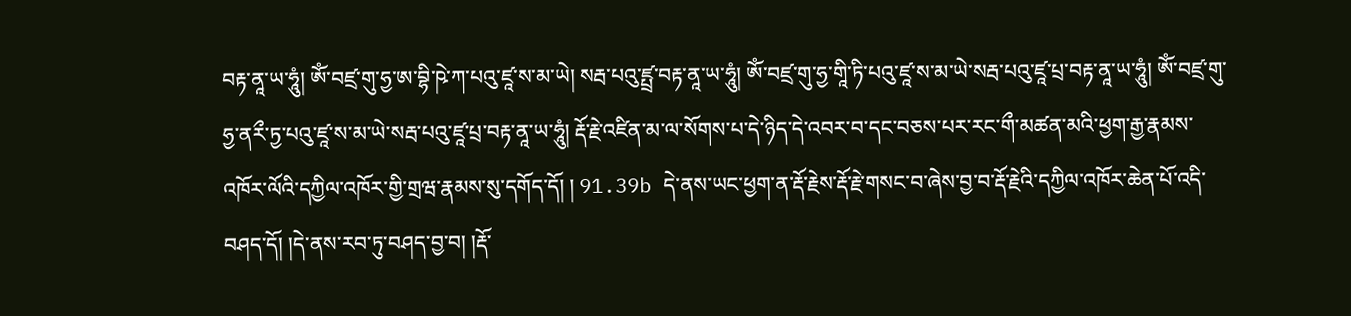བརྟ་ནཱ་ཡ་ཧཱུཾ། ཨོཾ་བཛྲ་གུ་ཧྱ་ཨ་བྷི་ཥེ་ཀ་པའུ་ཛཱ་ས་མ་ཡེ། སརྦ་པའུ་ཛྤྲ་བརྟ་ནཱ་ཡ་ཧཱུཾ། ཨོཾ་བཛྲ་གུ་ཧྱ་གཱི་ཏི་པའུ་ཛཱ་ས་མ་ཡེ་སརྦ་པའུ་ཛཱ་པྲ་བརྟ་ནཱ་ཡ་ཧཱུཾ། ཨོཾ་བཛྲ་གུ་ཧྱ་ནརྀ་ཏྱ་པའུ་ཛཱ་ས་མ་ཡེ་སརྦ་པའུ་ཛཱ་པྲ་བརྟ་ནཱ་ཡ་ཧཱུཾ། རྡོ་རྗེ་འཛིན་མ་ལ་སོགས་པ་དེ་ཉིད་དེ་འབར་བ་དང་བཅས་པར་རང་གྀ་མཚན་མའི་ཕྱག་རྒྱ་རྣམས་འཁོར་ལོའི་དཀྱིལ་འཁོར་གྱི་གྲཝ་རྣམས་སུ་དགོད་དོ། ། 91.39b དེ་ནས་ཡང་ཕྱག་ན་རྡོ་རྗེས་རྡོ་རྗེ་གསང་བ་ཞེས་བྱ་བ་རྡོ་རྗེའི་དཀྱིལ་འཁོར་ཆེན་པོ་འདི་བཤད་དོ། །དེ་ནས་རབ་ཏུ་བཤད་བྱ་བ། །རྡོ་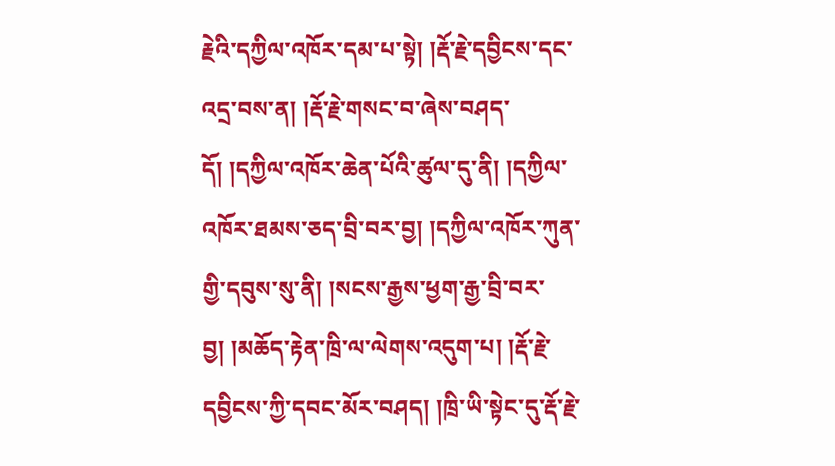རྗེའི་དཀྱིལ་འཁོར་དམ་པ་སྟེ། །རྡོ་རྗེ་དབྱིངས་དང་འདྲ་བས་ན། །རྡོ་རྗེ་གསང་བ་ཞེས་བཤད་དོ། །དཀྱིལ་འཁོར་ཆེན་པོའི་ཚུལ་དུ་ནི། །དཀྱིལ་འཁོར་ཐམས་ཅད་བྲི་བར་བྱ། །དཀྱིལ་འཁོར་ཀུན་གྱི་དབུས་སུ་ནི། །སངས་རྒྱས་ཕྱག་རྒྱ་བྲི་བར་བྱ། །མཆོད་རྟེན་ཁྲི་ལ་ལེགས་འདུག་པ། །རྡོ་རྗེ་དབྱིངས་ཀྱི་དབང་མོར་བཤད། །ཁྲི་ཡི་སྟེང་དུ་རྡོ་རྗེ་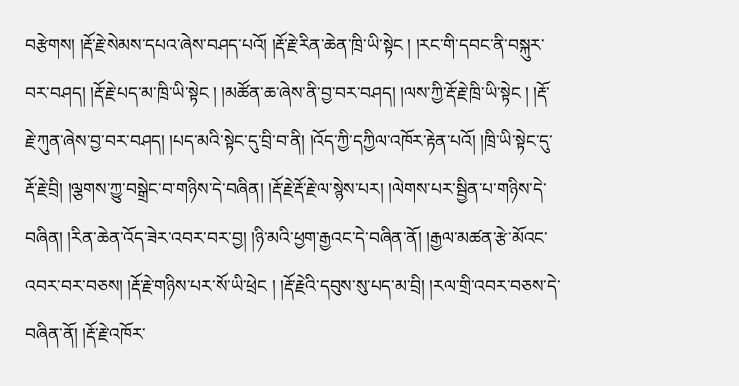བརྩེགས། །རྡོ་རྗེ་སེམས་དཔའ་ཞེས་བཤད་པའོ། །རྡོ་རྗེ་རིན་ཆེན་ཁྲི་ཡི་སྟེང ། །རང་གི་དབང་ནི་བསྐུར་བར་བཤད། །རྡོ་རྗེ་པད་མ་ཁྲི་ཡི་སྟེང ། །མཚོན་ཆ་ཞེས་ནི་བྱ་བར་བཤད། །ལས་ཀྱི་རྡོ་རྗེ་ཁྲི་ཡི་སྟེང ། །རྡོ་རྗེ་ཀུན་ཞེས་བྱ་བར་བཤད། །པད་མའི་སྟེང་དུ་བྲི་བ་ནི། །འོད་ཀྱི་དཀྱིལ་འཁོར་རྟེན་པའོ། །ཁྲི་ཡི་སྟེང་དུ་རྡོ་རྗེ་བྲི། །ལྕགས་ཀྱུ་བསྒྲེང་བ་གཉིས་དེ་བཞིན། །རྡོ་རྗེ་རྡོ་རྗེ་ལ་སྙེས་པར། །ལེགས་པར་སྦྱིན་པ་གཉིས་དེ་བཞིན། །རིན་ཆེན་འོད་ཟེར་འབར་བར་བྱ། །ཉི་མའི་ཕྱག་རྒྱའང་དེ་བཞིན་ནོ། །རྒྱལ་མཚན་རྩེ་མོའང་འབར་བར་བཅས། །རྡོ་རྗེ་གཉིས་པར་སོ་ཡི་ཕྲེང ། །རྡོ་རྗེའི་དབུས་སུ་པད་མ་བྲི། །རལ་གྲི་འབར་བཅས་དེ་བཞིན་ནོ། །རྡོ་རྗེ་འཁོར་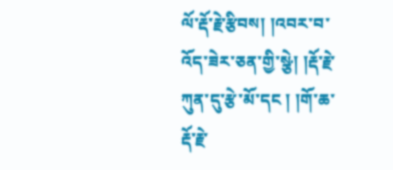ལོ་རྡོ་རྗེ་རྩིབས། །འབར་བ་འོད་ཟེར་ཅན་གྱི་སྩེ། །རྡོ་རྗེ་ཀུན་དུ་རྩེ་མོ་དང ། །གོ་ཆ་རྡོ་རྗེ་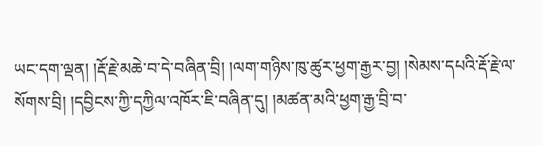ཡང་དག་ལྡན། །རྡོ་རྗེ་མཆེ་བ་དེ་བཞིན་བྲི། །ལག་གཉིས་ཁུ་ཚུར་ཕྱག་རྒྱར་བྱ། །སེམས་དཔའི་རྡོ་རྗེ་ལ་སོགས་བྲི། །དབྱིངས་ཀྱི་དཀྱིལ་འཁོར་ཇི་བཞིན་དུ། །མཚན་མའི་ཕྱག་རྒྱ་བྲི་བ་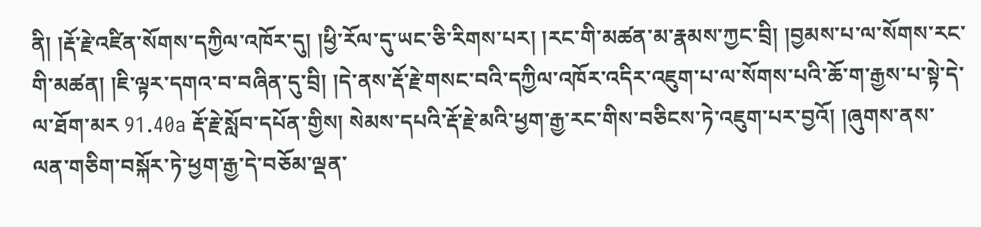ནི། །རྡོ་རྗེ་འཛིན་སོགས་དཀྱིལ་འཁོར་དུ། །ཕྱི་རོལ་དུ་ཡང་ཅི་རིགས་པར། །རང་གི་མཚན་མ་རྣམས་ཀྱང་བྲི། །བྱམས་པ་ལ་སོགས་རང་གི་མཚན། །ཇི་ལྟར་དགའ་བ་བཞིན་དུ་བྲི། །དེ་ནས་རྡོ་རྗེ་གསང་བའི་དཀྱིལ་འཁོར་འདིར་འཇུག་པ་ལ་སོགས་པའི་ཆོ་ག་རྒྱས་པ་སྟེ་དེ་ལ་ཐོག་མར 91.40a རྡོ་རྗེ་སློབ་དཔོན་གྱིས། སེམས་དཔའི་རྡོ་རྗེ་མའི་ཕྱག་རྒྱ་རང་གིས་བཅིངས་ཏེ་འཇུག་པར་བྱའོ། །ཞུགས་ནས་ལན་གཅིག་བསྐོར་ཏེ་ཕྱག་རྒྱ་དེ་བཅོམ་ལྡན་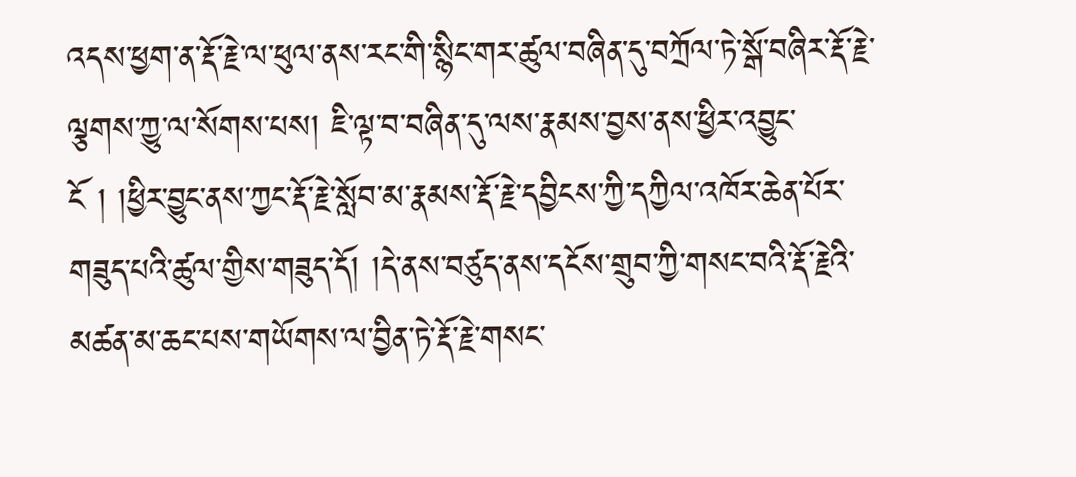འདས་ཕྱག་ན་རྡོ་རྗེ་ལ་ཕུལ་ནས་རང་གི་སྙིང་གར་ཚུལ་བཞིན་དུ་བཀྲོལ་ཏེ་སྒོ་བཞིར་རྡོ་རྗེ་ལྕགས་ཀྱུ་ལ་སོགས་པས། ཇི་ལྟ་བ་བཞིན་དུ་ལས་རྣམས་བྱས་ནས་ཕྱིར་འབྱུང་ངོ ། །ཕྱིར་བྱུང་ནས་ཀྱང་རྡོ་རྗེ་སློབ་མ་རྣམས་རྡོ་རྗེ་དབྱིངས་ཀྱི་དཀྱིལ་འཁོར་ཆེན་པོར་གཟུད་པའི་ཚུལ་གྱིས་གཟུད་དོ། །དེ་ནས་བཙུད་ནས་དངོས་གྲུབ་ཀྱི་གསང་བའི་རྡོ་རྗེའི་མཚན་མ་ཆང་པས་གཡོགས་ལ་བྱིན་ཏེ་རྡོ་རྗེ་གསང་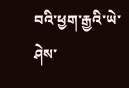བའི་ཕྱག་རྒྱའི་ཡེ་ཤེས་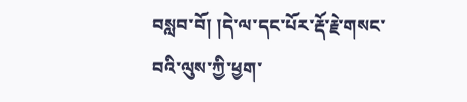བསླབ་བོ། །དེ་ལ་དང་པོར་རྡོ་རྗེ་གསང་བའི་ལུས་ཀྱི་ཕྱག་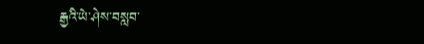རྒྱའི་ཡེ་ཤེས་བསླབ་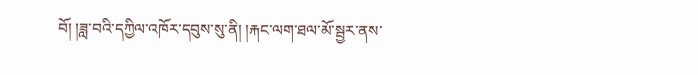བོ། །ཟླ་བའི་དཀྱིལ་འཁོར་དབུས་སུ་ནི། །རྐང་ལག་ཐལ་མོ་སྦྱར་ནས་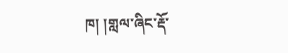ཁ། །གླལ་ཞིང་རྡོ་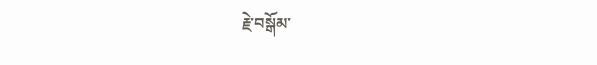རྗེ་བསྒོམ་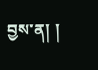བྱས་ན། །